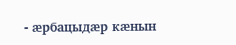- ӕрбацыдӕр кӕнын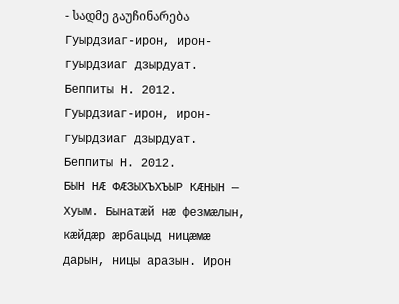- სადმე გაუჩინარება
Гуырдзиаг-ирон, ирон-гуырдзиаг дзырдуат. Беппиты Н. 2012.
Гуырдзиаг-ирон, ирон-гуырдзиаг дзырдуат. Беппиты Н. 2012.
БЫН НÆ ФÆЗЫХЪХЪЫР КÆНЫН — Хуым. Бынатæй нæ фезмæлын, кæйдæр æрбацыд ницæмæ дарын, ницы аразын. Ирон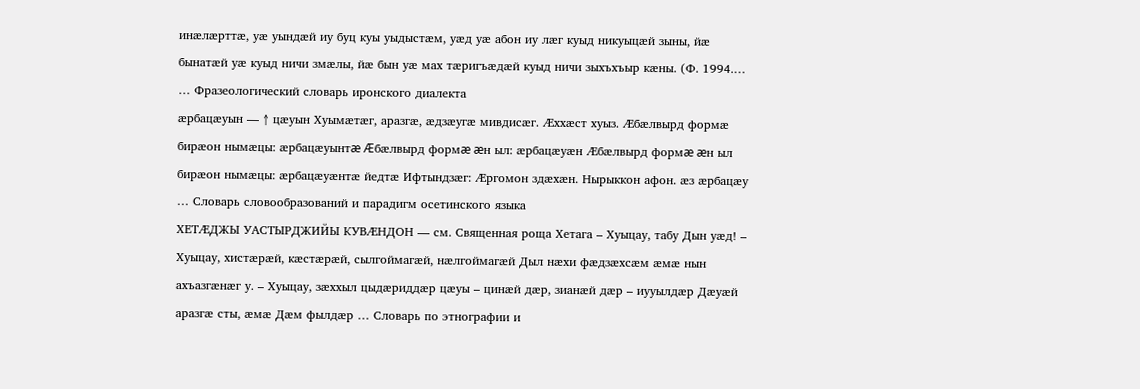инæлæрттæ, уæ уындæй иу буц куы уыдыстæм, уæд уæ абон иу лæг куыд никуыцæй зыны, йæ бынатæй уæ куыд ничи змæлы, йæ бын уæ мах тæригъæдæй куыд ничи зыхъхъыр кæны. (Ф. 1994.… … Фразеологический словарь иронского диалекта
æрбацæуын — ↑ цæуын Хуымæтæг, аразгæ, æдзæугæ мивдисæг. Æххæст хуыз. Æбæлвырд формæ бирæон нымæцы: æрбацæуынтæ Æбæлвырд формæ æн ыл: æрбацæуæн Æбæлвырд формæ æн ыл бирæон нымæцы: æрбацæуæнтæ йедтæ Ифтындзæг: Æргомон здæхæн. Нырыккон афон. æз æрбацæу … Словарь словообразований и парадигм осетинского языка
ХЕТÆДЖЫ УАСТЫРДЖИЙЫ КУВÆНДОН — см. Священная роща Хетага – Хуыцау, табу Дын уæд! – Хуыцау, хистæрæй, кæстæрæй, сылгоймагæй, нæлгоймагæй Дыл нæхи фæдзæхсæм æмæ нын ахъазгæнæг у. – Хуыцау, зæххыл цыдæриддæр цæуы – цинæй дæр, зианæй дæр – иууылдæр Дæуæй аразгæ сты, æмæ Дæм фылдæр … Словарь по этнографии и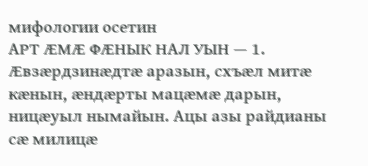мифологии осетин
АРТ ÆМÆ ФÆНЫК НАЛ УЫН — 1. Æвзæрдзинæдтæ аразын, схъæл митæ кæнын, æндæрты мацæмæ дарын, ницæуыл нымайын. Ацы азы райдианы сæ милицæ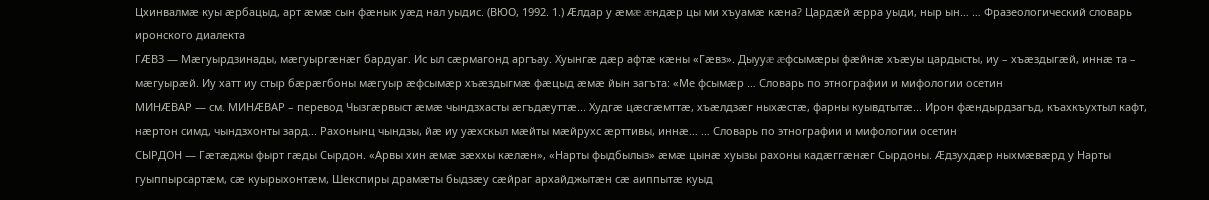Цхинвалмæ куы æрбацыд, арт æмæ сын фæнык уæд нал уыдис. (ВЮО, 1992. 1.) Æлдар у æмæ æндæр цы ми хъуамæ кæна? Цардæй æрра уыди, ныр ын… … Фразеологический словарь иронского диалекта
ГÆВЗ — Мæгуырдзинады, мæгуыргæнæг бардуаг. Ис ыл сæрмагонд аргъау. Хуынгæ дæр афтæ кæны «Гæвз». Дыууæ æфсымæры фæйнæ хъæуы цардысты, иу – хъæздыгæй, иннæ та – мæгуырæй. Иу хатт иу стыр бæрæгбоны мæгуыр æфсымæр хъæздыгмæ фæцыд æмæ йын загъта: «Ме фсымæр … Словарь по этнографии и мифологии осетин
МИНÆВАР — см. МИНÆВАР – перевод Чызгæрвыст æмæ чындзхасты æгъдæуттæ... Худгæ цæсгæмттæ, хъæлдзæг ныхæстæ, фарны куывдтытæ... Ирон фæндырдзагъд, къахкъухтыл кафт, нæртон симд, чындзхонты зард... Рахонынц чындзы, йæ иу уæхскыл мæйты мæйрухс æрттивы, иннæ… … Словарь по этнографии и мифологии осетин
СЫРДОН — Гæтæджы фырт гæды Сырдон. «Арвы хин æмæ зæххы кæлæн», «Нарты фыдбылыз» æмæ цынæ хуызы рахоны кадæггæнæг Сырдоны. Æдзухдæр ныхмæвæрд у Нарты гуыппырсартæм, сæ куырыхонтæм, Шекспиры драмæты быдзæу сæйраг архайджытæн сæ аиппытæ куыд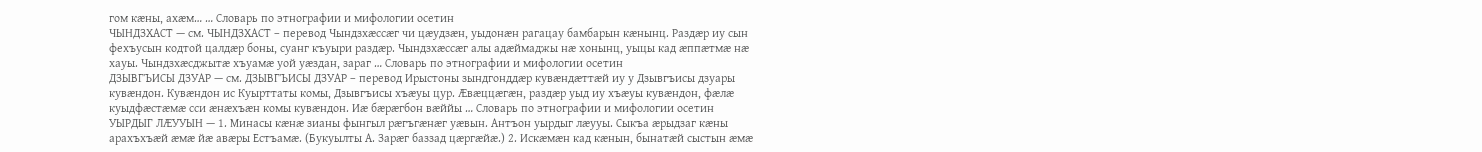гом кæны, ахæм… … Словарь по этнографии и мифологии осетин
ЧЫНДЗХАСТ — см. ЧЫНДЗХАСТ – перевод Чындзхæссæг чи цæудзæн, уыдонæн рагацау бамбарын кæнынц. Раздæр иу сын фехъусын кодтой цалдæр боны, суанг къуыри раздæр. Чындзхæссæг алы адæймаджы нæ хонынц, уыцы кад æппæтмæ нæ хауы. Чындзхæсджытæ хъуамæ уой уæздан, зараг … Словарь по этнографии и мифологии осетин
ДЗЫВГЪИСЫ ДЗУАР — см. ДЗЫВГЪИСЫ ДЗУАР – перевод Ирыстоны зындгонддæр кувæндæттæй иу у Дзывгъисы дзуары кувæндон. Кувæндон ис Куырттаты комы, Дзывгъисы хъæуы цур. Æвæццæгæн, раздæр уыд иу хъæуы кувæндон, фæлæ куыдфæстæмæ сси æнæхъæн комы кувæндон. Иæ бæрæгбон вæййы … Словарь по этнографии и мифологии осетин
УЫРДЫГ ЛÆУУЫН — 1. Минасы кæнæ зианы фынгыл рæгъгæнæг уæвын. Антъон уырдыг лæууы. Сыкъа æрыдзаг кæны арахъхъæй æмæ йæ авæры Естъамæ. (Букуылты А. Зарæг баззад цæргæйæ.) 2. Искæмæн кад кæнын, бынатæй сыстын æмæ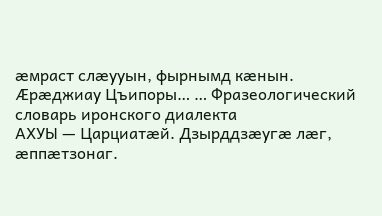æмраст слæууын, фырнымд кæнын. Æрæджиау Цъипоры… … Фразеологический словарь иронского диалекта
АХУЫ — Царциатæй. Дзырддзæугæ лæг, æппæтзонаг.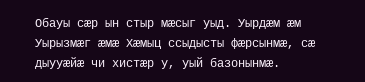Обауы сæр ын стыр мæсыг уыд. Уырдæм æм Уырызмæг æмæ Хæмыц ссыдысты фæрсынмæ, сæ дыууæйæ чи хистæр у, уый базонынмæ.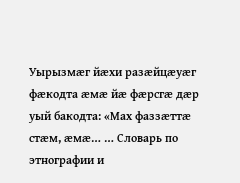Уырызмæг йæхи разæйцæуæг фæкодта æмæ йæ фæрсгæ дæр уый бакодта: «Мах фаззæттæ стæм, æмæ… … Словарь по этнографии и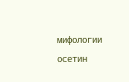мифологии осетин